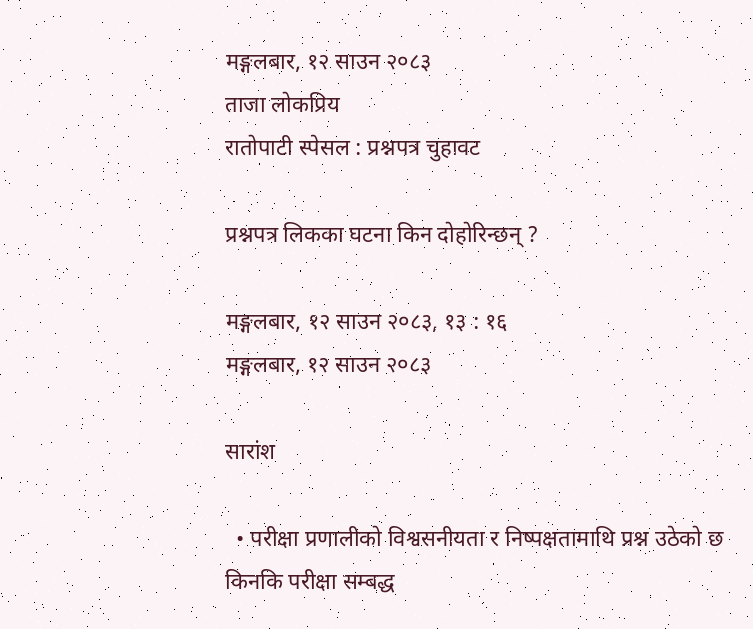मङ्गलबार, १२ साउन २०८३
ताजा लोकप्रिय
रातोपाटी स्पेसल : प्रश्नपत्र चुहावट

प्रश्नपत्र लिकका घटना किन दोहोरिन्छन् ?

मङ्गलबार, १२ साउन २०८३, १३ : १६
मङ्गलबार, १२ साउन २०८३

सारांश

  • परीक्षा प्रणालीको विश्वसनीयता र निष्पक्षतामाथि प्रश्न उठेको छ किनकि परीक्षा सम्बद्ध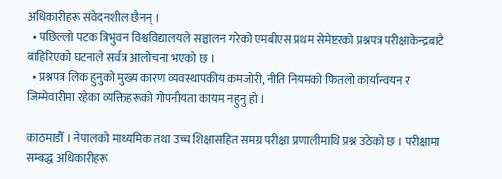अधिकारीहरू संवेदनशील छैनन् ।
  • पछिल्लो पटक त्रिभुवन विश्वविद्यालयले सञ्चालन गरेको एमबीएस प्रथम सेमेष्टरको प्रश्नपत्र परीक्षाकेन्द्रबाटै बाहिरिएको घटनाले सर्वत्र आलोचना भएको छ ।
  • प्रश्नपत्र लिक हुनुको मुख्य कारण व्यवस्थापकीय कमजोरी, नीति नियमको फितलो कार्यान्वयन र जिम्मेवारीमा रहेका व्यक्तिहरूको गोपनीयता कायम नहुनु हो ।

काठमाडौँ । नेपालको माध्यमिक तथा उच्च शिक्षासहित समग्र परीक्षा प्रणालीमाथि प्रश्न उठेको छ । परीक्षामा सम्बद्ध अधिकारीहरू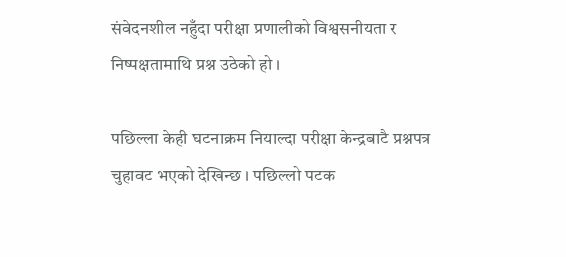संवेदनशील नहुँदा परीक्षा प्रणालीको विश्वसनीयता र निष्पक्षतामाथि प्रश्न उठेको हो ।

पछिल्ला केही घटनाक्रम नियाल्दा परीक्षा केन्द्रबाटै प्रश्नपत्र चुहावट भएको देखिन्छ । पछिल्लो पटक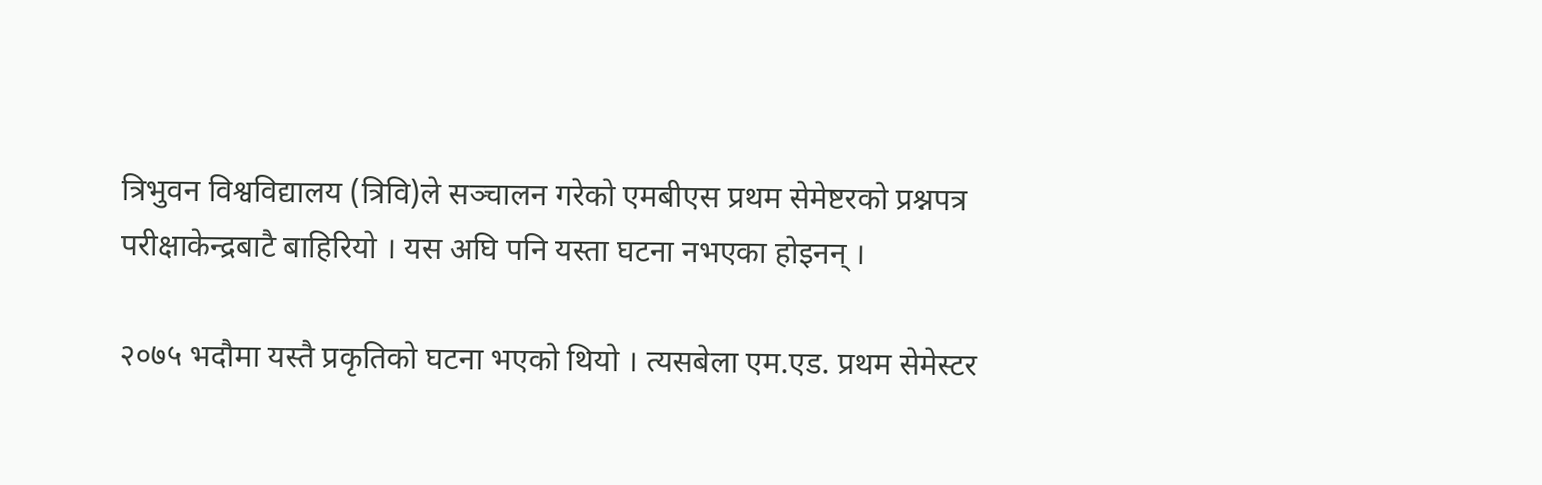त्रिभुवन विश्वविद्यालय (त्रिवि)ले सञ्चालन गरेको एमबीएस प्रथम सेमेष्टरको प्रश्नपत्र परीक्षाकेन्द्रबाटै बाहिरियो । यस अघि पनि यस्ता घटना नभएका होइनन् ।

२०७५ भदौमा यस्तै प्रकृतिको घटना भएको थियो । त्यसबेला एम.एड. प्रथम सेमेस्टर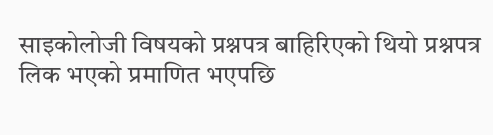साइकोलोजी विषयको प्रश्नपत्र बाहिरिएको थियो प्रश्नपत्र लिक भएको प्रमाणित भएपछि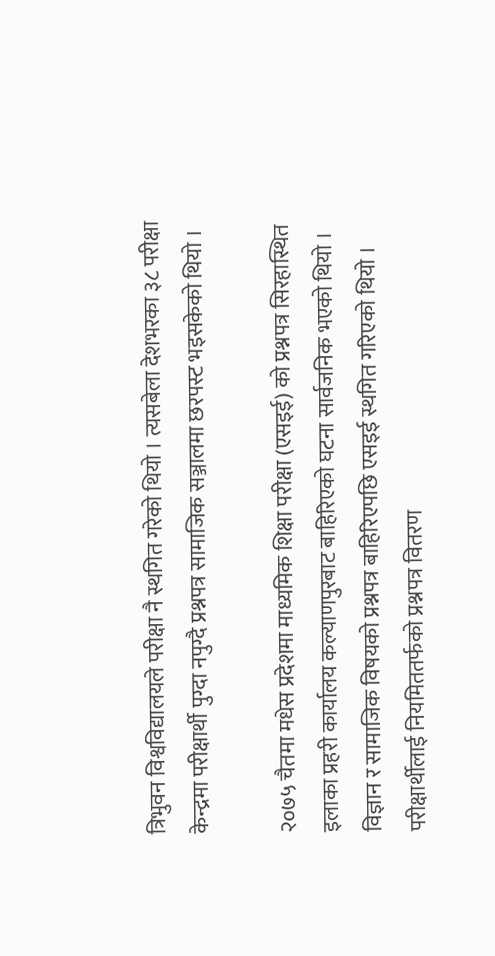त्रिभुवन विश्वविद्यालयले परीक्षा नै स्थगित गरेको थियो । त्यसबेला देशभरका ३८ परीक्षा केन्द्रमा परीक्षार्थी पुग्दा नपुग्दै प्रश्नपत्र सामाजिक सञ्जालमा छरपस्ट भइसकेको थियो ।

२०७५ चैतमा मधेस प्रदेशमा माध्यमिक शिक्षा परीक्षा (एसइई) को प्रश्नपत्र सिरहास्थित इलाका प्रहरी कार्यालय कल्याणपुरबाट बाहिरिएको घटना सार्वजनिक भएको थियो । विज्ञान र सामाजिक विषयको प्रश्नपत्र बाहिरिएपछि एसइई स्थगित गरिएको थियो । परीक्षार्थीलाई नियमिततर्फको प्रश्नपत्र वितरण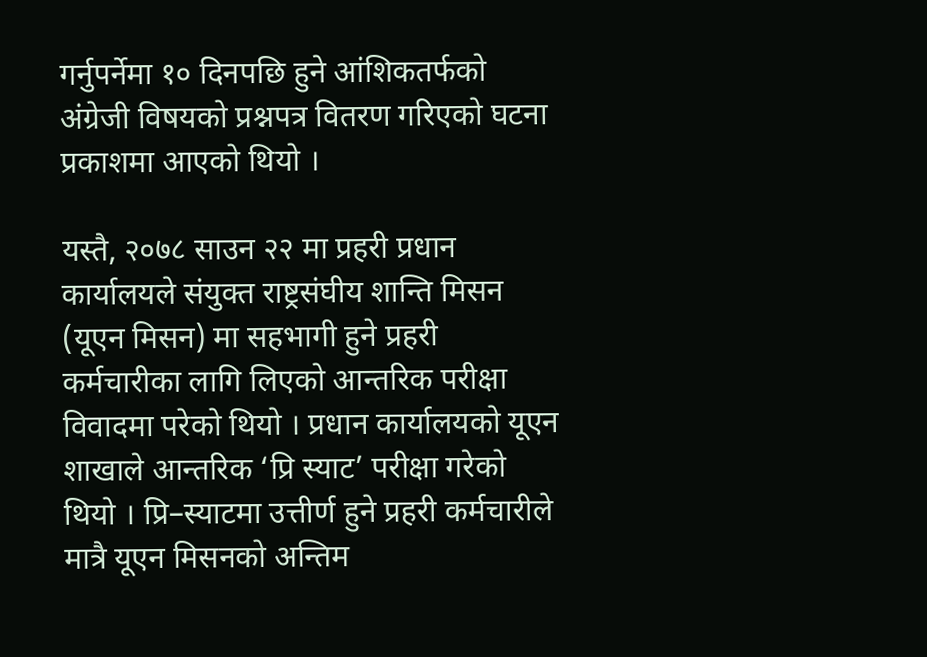गर्नुपर्नेमा १० दिनपछि हुने आंशिकतर्फको अंग्रेजी विषयको प्रश्नपत्र वितरण गरिएको घटना प्रकाशमा आएको थियो ।

यस्तै, २०७८ साउन २२ मा प्रहरी प्रधान कार्यालयले संयुक्त राष्ट्रसंघीय शान्ति मिसन (यूएन मिसन) मा सहभागी हुने प्रहरी कर्मचारीका लागि लिएको आन्तरिक परीक्षा विवादमा परेको थियो । प्रधान कार्यालयको यूएन शाखाले आन्तरिक ‘प्रि स्याट’ परीक्षा गरेको थियो । प्रि–स्याटमा उत्तीर्ण हुने प्रहरी कर्मचारीले मात्रै यूएन मिसनको अन्तिम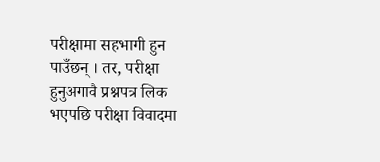परीक्षामा सहभागी हुन पाउँछन् । तर, परीक्षा हुनुअगावै प्रश्नपत्र लिक भएपछि परीक्षा विवादमा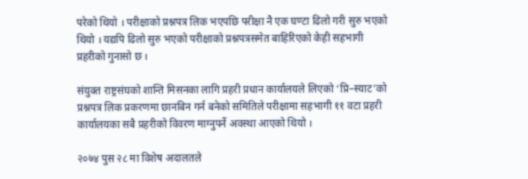परेको थियो । परीक्षाको प्रश्नपत्र लिक भएपछि परीक्षा नै एक घण्टा ढिलो गरी सुरु भएको थियो । यद्यपि ढिलो सुरु भएको परीक्षाको प्रश्नपत्रसमेत बाहिरिएको केही सहभागी प्रहरीको गुनासो छ ।

संयुक्त राष्ट्रसंघको शान्ति मिसनका लागि प्रहरी प्रधान कार्यालयले लिएको ‘प्रि–स्याट’को प्रश्नपत्र लिक प्रकरणमा छानबिन गर्न बनेको समितिले परीक्षामा सहभागी ११ वटा प्रहरी कार्यालयका सबै प्रहरीको विवरण माग्नुपर्ने अवस्था आएको थियो ।

२०७४ पुस २८ मा विशेष अदालतले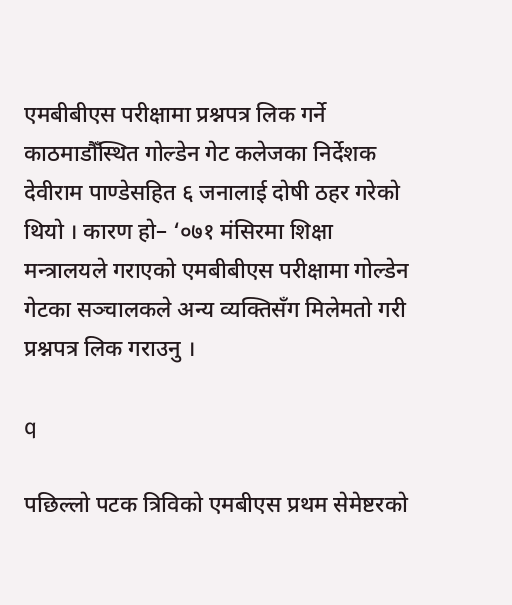एमबीबीएस परीक्षामा प्रश्नपत्र लिक गर्ने काठमाडौँस्थित गोल्डेन गेट कलेजका निर्देशक देवीराम पाण्डेसहित ६ जनालाई दोषी ठहर गरेको थियो । कारण हो– ‘०७१ मंसिरमा शिक्षा मन्त्रालयले गराएको एमबीबीएस परीक्षामा गोल्डेन गेटका सञ्चालकले अन्य व्यक्तिसँग मिलेमतो गरी प्रश्नपत्र लिक गराउनु ।

q

पछिल्लो पटक त्रिविको एमबीएस प्रथम सेमेष्टरको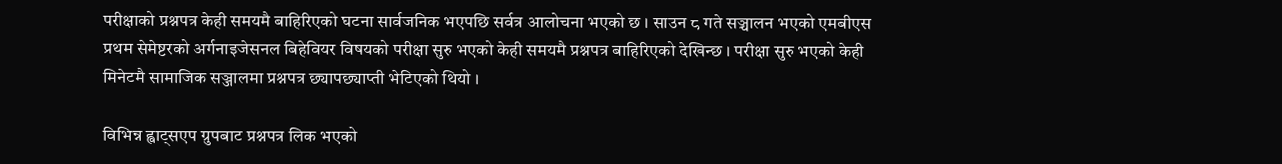परीक्षाको प्रश्नपत्र केही समयमै बाहिरिएको घटना सार्वजनिक भएपछि सर्वत्र आलोचना भएको छ । साउन ८ गते सञ्चालन भएको एमबीएस प्रथम सेमेष्टरको अर्गनाइजेसनल बिहेवियर विषयको परीक्षा सुरु भएको केही समयमै प्रश्नपत्र बाहिरिएको देखिन्छ । परीक्षा सुरु भएको केही मिनेटमै सामाजिक सञ्जालमा प्रश्नपत्र छ्यापछ्याप्ती भेटिएको थियो ।

विभिन्न ह्वाट्सएप ग्रुपबाट प्रश्नपत्र लिक भएको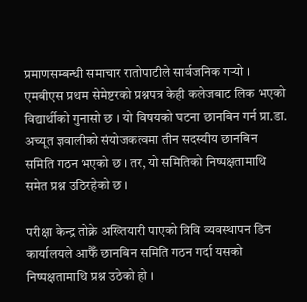प्रमाणसम्बन्धी समाचार रातोपाटीले सार्वजनिक गर्‍यो । एमबीएस प्रथम सेमेष्टरको प्रश्नपत्र केही कलेजबाट लिक भएको विद्यार्थीको गुनासो छ । यो विषयको घटना छानबिन गर्न प्रा.डा. अच्यूत ज्ञवालीको संयोजकत्वमा तीन सदस्यीय छानबिन समिति गठन भएको छ । तर, यो समितिको निष्पक्षतामाथि समेत प्रश्न उठिरहेको छ ।

परीक्षा केन्द्र तोक्ने अख्तियारी पाएको त्रिवि व्यवस्थापन डिन कार्यालयले आफैँ छानबिन समिति गठन गर्दा यसको निष्पक्षतामाथि प्रश्न उठेको हो ।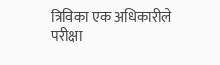त्रिविका एक अधिकारीले परीक्षा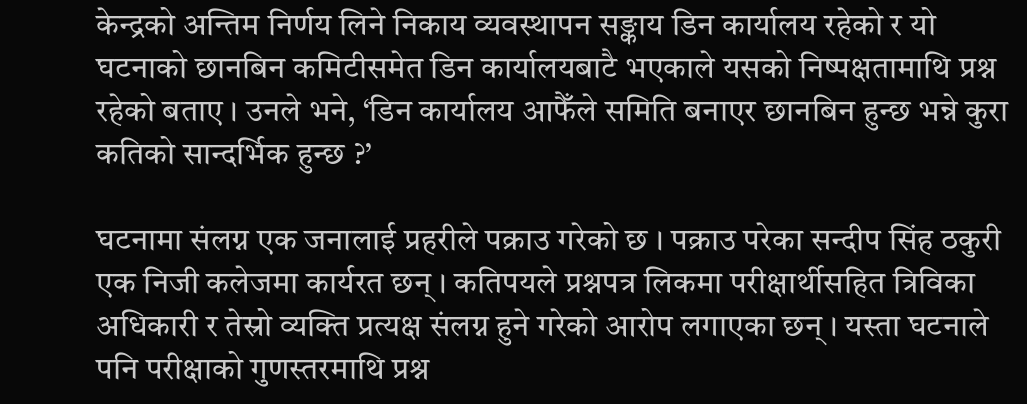केन्द्रको अन्तिम निर्णय लिने निकाय व्यवस्थापन सङ्काय डिन कार्यालय रहेको र यो घटनाको छानबिन कमिटीसमेत डिन कार्यालयबाटै भएकाले यसको निष्पक्षतामाथि प्रश्न रहेको बताए । उनले भने, ‘डिन कार्यालय आफैँले समिति बनाएर छानबिन हुन्छ भन्ने कुरा कतिको सान्दर्भिक हुन्छ ?’

घटनामा संलग्न एक जनालाई प्रहरीले पक्राउ गरेको छ । पक्राउ परेका सन्दीप सिंह ठकुरी एक निजी कलेजमा कार्यरत छन् । कतिपयले प्रश्नपत्र लिकमा परीक्षार्थीसहित त्रिविका अधिकारी र तेस्रो व्यक्ति प्रत्यक्ष संलग्न हुने गरेको आरोप लगाएका छन् । यस्ता घटनाले पनि परीक्षाको गुणस्तरमाथि प्रश्न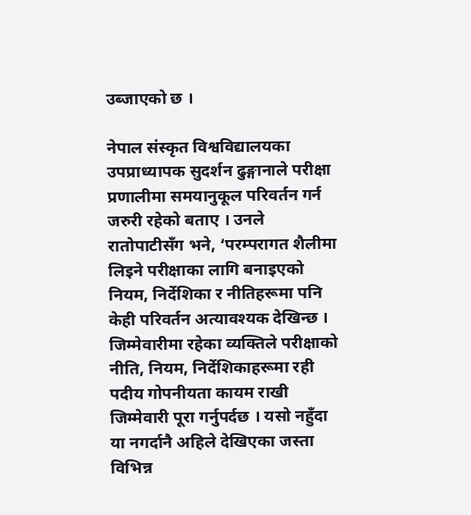उब्जाएको छ ।

नेपाल संस्कृत विश्वविद्यालयका उपप्राध्यापक सुदर्शन ढुङ्गानाले परीक्षा प्रणालीमा समयानुकूल परिवर्तन गर्न जरुरी रहेको बताए । उनले रातोपाटीसँग भने, ‘परम्परागत शैलीमा लिइने परीक्षाका लागि बनाइएको नियम, निर्देशिका र नीतिहरूमा पनि केही परिवर्तन अत्यावश्यक देखिन्छ । जिम्मेवारीमा रहेका व्यक्तिले परीक्षाको नीति, नियम, निर्देशिकाहरूमा रही पदीय गोपनीयता कायम राखी जिम्मेवारी पूरा गर्नुपर्दछ । यसो नहुँदा या नगर्दानै अहिले देखिएका जस्ता विभिन्न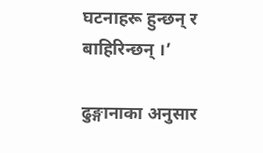घटनाहरू हुन्छन् र बाहिरिन्छन् ।’

ढुङ्गानाका अनुसार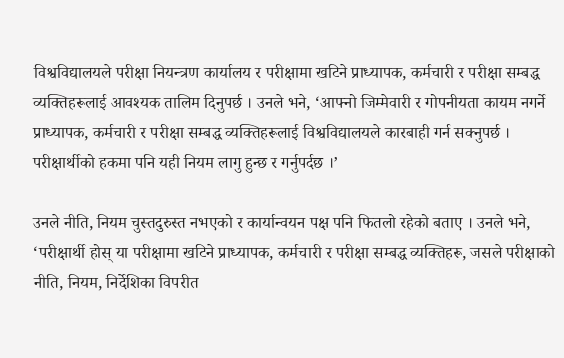विश्वविद्यालयले परीक्षा नियन्त्रण कार्यालय र परीक्षामा खटिने प्राध्यापक, कर्मचारी र परीक्षा सम्बद्ध व्यक्तिहरूलाई आवश्यक तालिम दिनुपर्छ । उनले भने, ‘आफ्नो जिम्मेवारी र गोपनीयता कायम नगर्ने प्राध्यापक, कर्मचारी र परीक्षा सम्बद्ध व्यक्तिहरूलाई विश्वविद्यालयले कारबाही गर्न सक्नुपर्छ । परीक्षार्थीको हकमा पनि यही नियम लागु हुन्छ र गर्नुपर्दछ ।’

उनले नीति, नियम चुस्तदुरुस्त नभएको र कार्यान्वयन पक्ष पनि फितलो रहेको बताए । उनले भने, ‘परीक्षार्थी होस् या परीक्षामा खटिने प्राध्यापक, कर्मचारी र परीक्षा सम्बद्ध व्यक्तिहरू, जसले परीक्षाको नीति, नियम, निर्देशिका विपरीत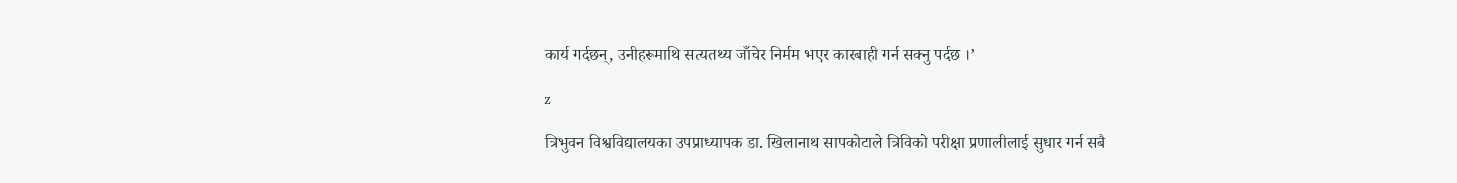कार्य गर्दछन्, उनीहरूमाथि सत्यतथ्य जाँचेर निर्मम भएर कारबाही गर्न सक्नु पर्दछ ।’

z

त्रिभुवन विश्वविद्यालयका उपप्राध्यापक डा. खिलानाथ सापकोटाले त्रिविको परीक्षा प्रणालीलाई सुधार गर्न सबै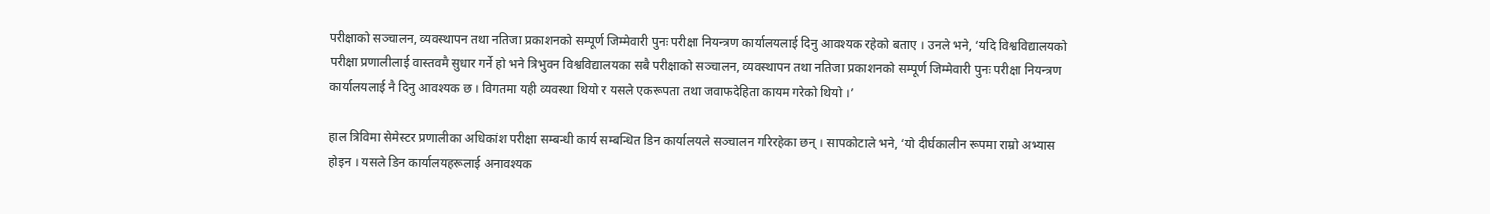परीक्षाको सञ्चालन, व्यवस्थापन तथा नतिजा प्रकाशनको सम्पूर्ण जिम्मेवारी पुनः परीक्षा नियन्त्रण कार्यालयलाई दिनु आवश्यक रहेको बताए । उनले भने, ‘यदि विश्वविद्यालयको परीक्षा प्रणालीलाई वास्तवमै सुधार गर्ने हो भने त्रिभुवन विश्वविद्यालयका सबै परीक्षाको सञ्चालन, व्यवस्थापन तथा नतिजा प्रकाशनको सम्पूर्ण जिम्मेवारी पुनः परीक्षा नियन्त्रण कार्यालयलाई नै दिनु आवश्यक छ । विगतमा यही व्यवस्था थियो र यसले एकरूपता तथा जवाफदेहिता कायम गरेको थियो ।’

हाल त्रिविमा सेमेस्टर प्रणालीका अधिकांश परीक्षा सम्बन्धी कार्य सम्बन्धित डिन कार्यालयले सञ्चालन गरिरहेका छन् । सापकोटाले भने, ‘यो दीर्घकालीन रूपमा राम्रो अभ्यास होइन । यसले डिन कार्यालयहरूलाई अनावश्यक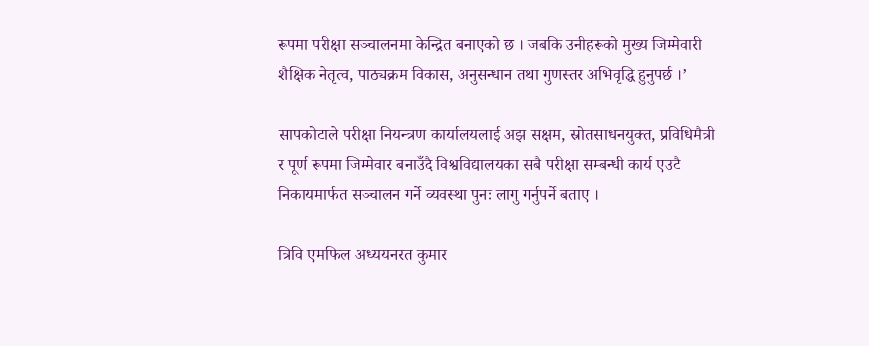रूपमा परीक्षा सञ्चालनमा केन्द्रित बनाएको छ । जबकि उनीहरूको मुख्य जिम्मेवारी शैक्षिक नेतृत्व, पाठ्यक्रम विकास, अनुसन्धान तथा गुणस्तर अभिवृद्धि हुनुपर्छ ।’

सापकोटाले परीक्षा नियन्त्रण कार्यालयलाई अझ सक्षम, स्रोतसाधनयुक्त, प्रविधिमैत्री र पूर्ण रूपमा जिम्मेवार बनाउँदै विश्वविद्यालयका सबै परीक्षा सम्बन्धी कार्य एउटै निकायमार्फत सञ्चालन गर्ने व्यवस्था पुनः लागु गर्नुपर्ने बताए ।

त्रिवि एमफिल अध्ययनरत कुमार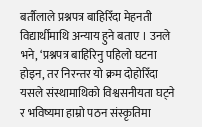बर्तौलाले प्रश्नपत्र बाहिरिँदा मेहनती विद्यार्थीमाथि अन्याय हुने बताए । उनले भने, ‘प्रश्नपत्र बाहिरिनु पहिलो घटना होइन, तर निरन्तर यो क्रम दोहोरिँदा यसले संस्थामाथिको विश्वसनीयता घट्ने र भविष्यमा हाम्रो पठन संस्कृतिमा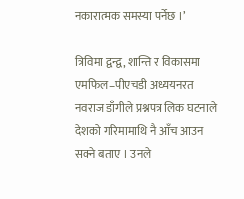नकारात्मक समस्या पर्नेछ ।’

त्रिविमा द्वन्द्व, शान्ति र विकासमा एमफिल–पीएचडी अध्ययनरत नवराज डाँगीले प्रश्नपत्र लिक घटनाले देशको गरिमामाथि नै आँच आउन सक्ने बताए । उनले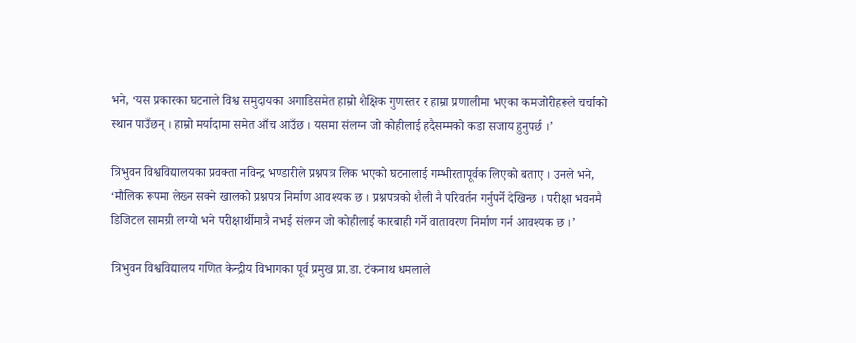भने, ‘यस प्रकारका घटनाले विश्व समुदायका अगाडिसमेत हाम्रो शैक्षिक गुणस्तर र हाम्रा प्रणालीमा भएका कमजोरीहरूले चर्चाको स्थान पाउँछन् । हाम्रो मर्यादामा समेत आँच आउँछ । यसमा संलग्न जो कोहीलाई हदैसम्मको कडा सजाय हुनुपर्छ ।’

त्रिभुवन विश्वविद्यालयका प्रवक्ता नविन्द्र भण्डारीले प्रश्नपत्र लिक भएको घटनालाई गम्भीरतापूर्वक लिएको बताए । उनले भने, ‘मौलिक रूपमा लेख्न सक्ने खालको प्रश्नपत्र निर्माण आवश्यक छ । प्रश्नपत्रको शैली नै परिवर्तन गर्नुपर्ने देखिन्छ । परीक्षा भवनमै डिजिटल सामग्री लग्यो भने परीक्षार्थीमात्रै नभई संलग्न जो कोहीलाई कारबाही गर्ने वातावरण निर्माण गर्न आवश्यक छ ।’

त्रिभुवन विश्वविद्यालय गणित केन्द्रीय विभागका पूर्व प्रमुख प्रा.डा. टंकनाथ धमलाले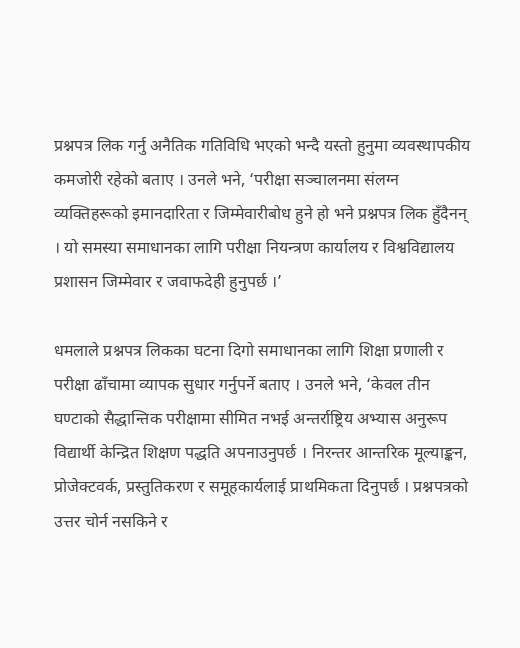प्रश्नपत्र लिक गर्नु अनैतिक गतिविधि भएको भन्दै यस्तो हुनुमा व्यवस्थापकीय कमजोरी रहेको बताए । उनले भने, ‘परीक्षा सञ्चालनमा संलग्न व्यक्तिहरूको इमानदारिता र जिम्मेवारीबोध हुने हो भने प्रश्नपत्र लिक हुँदैनन् । यो समस्या समाधानका लागि परीक्षा नियन्त्रण कार्यालय र विश्वविद्यालय प्रशासन जिम्मेवार र जवाफदेही हुनुपर्छ ।’

धमलाले प्रश्नपत्र लिकका घटना दिगो समाधानका लागि शिक्षा प्रणाली र परीक्षा ढाँचामा व्यापक सुधार गर्नुपर्ने बताए । उनले भने, ‘केवल तीन घण्टाको सैद्धान्तिक परीक्षामा सीमित नभई अन्तर्राष्ट्रिय अभ्यास अनुरूप विद्यार्थी केन्द्रित शिक्षण पद्धति अपनाउनुपर्छ । निरन्तर आन्तरिक मूल्याङ्कन, प्रोजेक्टवर्क, प्रस्तुतिकरण र समूहकार्यलाई प्राथमिकता दिनुपर्छ । प्रश्नपत्रको उत्तर चोर्न नसकिने र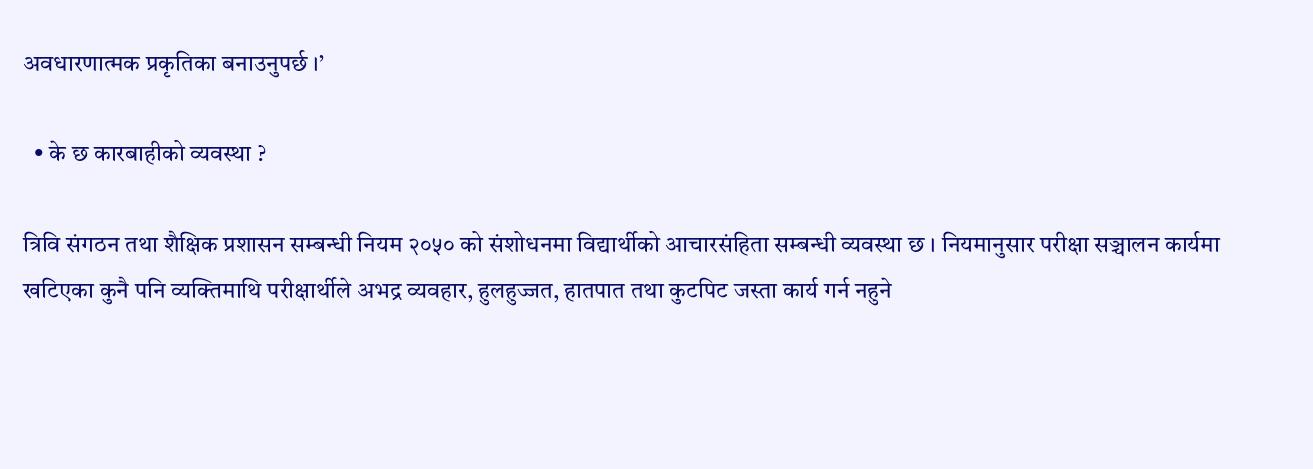अवधारणात्मक प्रकृतिका बनाउनुपर्छ ।’

  • के छ कारबाहीको व्यवस्था ?

त्रिवि संगठन तथा शैक्षिक प्रशासन सम्बन्धी नियम २०५० को संशोधनमा विद्यार्थीको आचारसंहिता सम्बन्धी व्यवस्था छ । नियमानुसार परीक्षा सञ्चालन कार्यमा खटिएका कुनै पनि व्यक्तिमाथि परीक्षार्थीले अभद्र व्यवहार, हुलहुज्जत, हातपात तथा कुटपिट जस्ता कार्य गर्न नहुने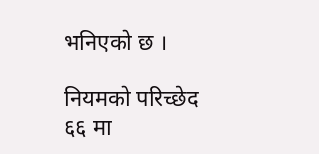भनिएको छ ।

नियमको परिच्छेद ६६ मा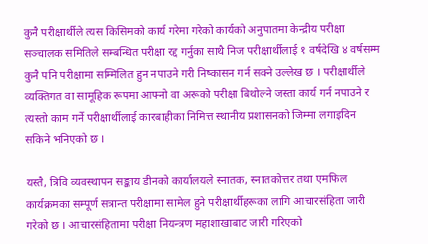कुनै परीक्षार्थीले त्यस किसिमको कार्य गरेमा गरेको कार्यको अनुपातमा केन्द्रीय परीक्षा सञ्चालक समितिले सम्बन्धित परीक्षा रद्द गर्नुका साथै निज परीक्षार्थीलाई १ वर्षदेखि ४ वर्षसम्म कुनै पनि परीक्षामा सम्मिलित हुन नपाउने गरी निष्कासन गर्न सक्ने उल्लेख छ । परीक्षार्थीले व्यक्तिगत वा सामूहिक रूपमा आफ्नो वा अरूको परीक्षा बिथोल्ने जस्ता कार्य गर्न नपाउने र त्यस्तो काम गर्ने परीक्षार्थीलाई कारबाहीका निमित्त स्थानीय प्रशासनको जिम्मा लगाइदिन सकिने भनिएको छ ।

यस्तै, त्रिवि व्यवस्थापन सङ्काय डीनको कार्यालयले स्नातक, स्नातकोत्तर तथा एमफिल कार्यक्रमका सम्पूर्ण सत्रान्त परीक्षामा सामेल हुने परीक्षार्थीहरूका लागि आचारसंहिता जारी गरेको छ । आचारसंहितामा परीक्षा नियन्त्रण महाशाखाबाट जारी गरिएको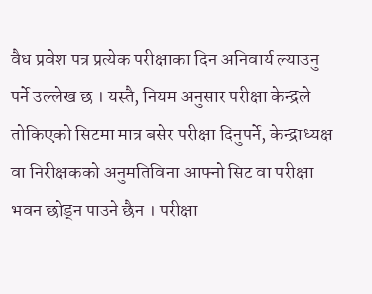वैध प्रवेश पत्र प्रत्येक परीक्षाका दिन अनिवार्य ल्याउनु पर्ने उल्लेख छ । यस्तै, नियम अनुसार परीक्षा केन्द्रले तोकिएको सिटमा मात्र बसेर परीक्षा दिनुपर्ने, केन्द्राध्यक्ष वा निरीक्षकको अनुमतिविना आफ्नो सिट वा परीक्षा भवन छोड्न पाउने छैन । परीक्षा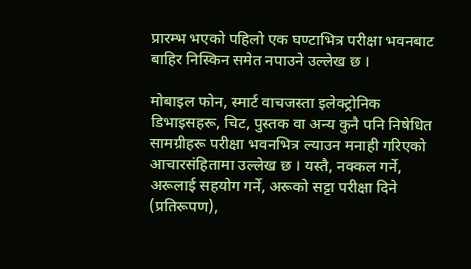प्रारम्भ भएको पहिलो एक घण्टाभित्र परीक्षा भवनबाट बाहिर निस्किन समेत नपाउने उल्लेख छ ।

मोबाइल फोन, स्मार्ट वाचजस्ता इलेक्ट्रोनिक डिभाइसहरू, चिट, पुस्तक वा अन्य कुनै पनि निषेधित सामग्रीहरू परीक्षा भवनभित्र ल्याउन मनाही गरिएको आचारसंहितामा उल्लेख छ । यस्तै, नक्कल गर्ने, अरूलाई सहयोग गर्ने, अरूको सट्टा परीक्षा दिने (प्रतिरूपण),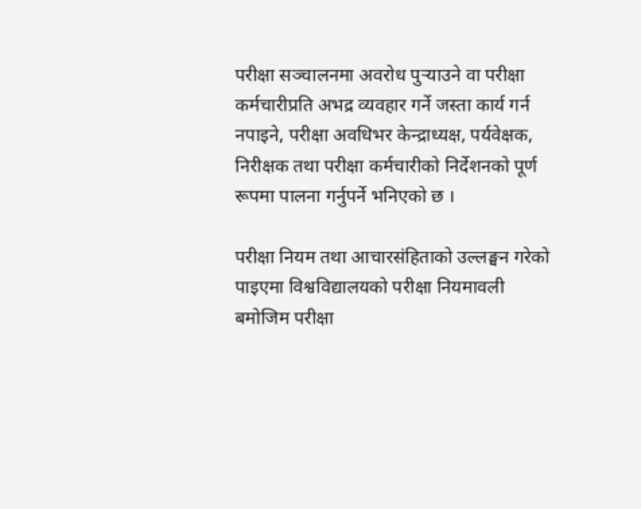परीक्षा सञ्चालनमा अवरोध पुर्‍याउने वा परीक्षा कर्मचारीप्रति अभद्र व्यवहार गर्ने जस्ता कार्य गर्न नपाइने, परीक्षा अवधिभर केन्द्राध्यक्ष, पर्यवेक्षक, निरीक्षक तथा परीक्षा कर्मचारीको निर्देशनको पूर्ण रूपमा पालना गर्नुपर्ने भनिएको छ ।

परीक्षा नियम तथा आचारसंहिताको उल्लङ्घन गरेको पाइएमा विश्वविद्यालयको परीक्षा नियमावली बमोजिम परीक्षा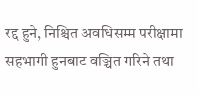रद्द हुने, निश्चित अवधिसम्म परीक्षामा सहभागी हुनबाट वञ्चित गरिने तथा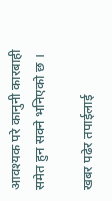आवश्यक परे कानुनी कारबाही समेत हुन सक्ने भनिएको छ ।

खबर पढेर तपाईलाई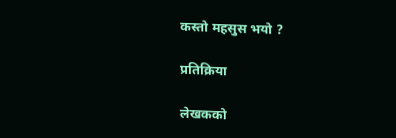कस्तो महसुस भयो ?

प्रतिक्रिया

लेखकको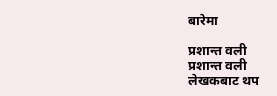बारेमा

प्रशान्त वली
प्रशान्त वली
लेखकबाट थप